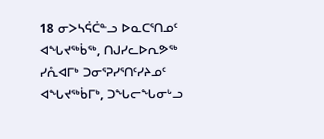18 ᓂᐳᓴᕌᑖᓐᓗ ᐅᓇᑕᕐᑎᓄᑦ ᐊᖓᔪᖅᑳᖅ, ᑎᒍᓯᓚᐅᕆᕗᖅ ᓯᕅᐊᒥᒃ ᑐᓂᕐᕈᓯᕐᑎᑦᓯᔨᓄᑦ ᐊᖓᔪᖅᑳᒥᒃ, ᑐᖓᓕᖓᓂᒡᓗ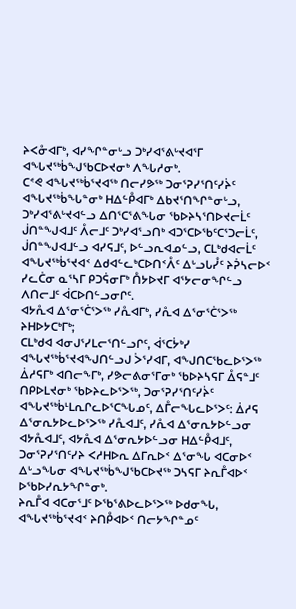ᔨᐸᓁᐊᒥᒃ, ᐊᓯᖏᓐᓂᒡᓗ ᑐᒃᓯᐊᕐᕕᒡᔪᐊᕐᒥ ᐊᖓᔪᖅᑳᖑᖃᑕᐅᔪᓂᒃ ᐱᖓᓱᓂᒃ.
ᑕᕝᕙ ᐊᖓᔪᖅᑳᕐᔪᐊᖅ ᑎᓕᓯᕗᖅ ᑐᓂᕐᕈᓯᕐᑎᑦᓯᔩᑦ ᐊᖓᔪᖅᑳᖓᓐᓂᒃ ᕼᐃᓪᑬᐊᒥᒃ ᐃᑲᔪᕐᑎᖏᓐᓂᒡᓗ, ᑐᒃᓯᐊᕐᕕᒡᔪᐊᓪᓗ ᐃᑎᕐᑕᕐᕕᖓᓂ ᖃᐅᔨᓴᕐᑎᐅᔪᓕᒫᑦ ᒎᑎᓐᖑᐊᒧᑦ ᐰᓕᒧᑦ ᑐᒃᓯᐊᕐᓗᑎᒃ ᐊᑐᕐᑕᐅᖃᑦᑕᕐᑐᓕᒫᑦ, ᒎᑎᓐᖑᐊᒧᓪᓗ ᐊᓯᕋᒧᑦ, ᐅᓪᓗᕆᐊᓄᓪᓗ, ᑕᒪᒃᑯᐊᓕᒫᑦ ᐊᖓᔪᖅᑳᕐᔪᐊᑉ ᐃᑯᐊᓪᓚᒃᑕᐅᑎᑉᐰᑦ ᐃᒡᓗᒐᓮᑦ ᔨᕉᓴᓕᐅᑉ ᓯᓚᑖᓂ ᓇᕐᓴᒥ ᑭᑐᕌᓂᒥᒃ ᑍᔭᐅᔪᒥ ᐊᕐᔭᓕᓂᖏᓪᓗ ᐱᑎᓕᒧᑦ ᐋᑕᐅᑎᓪᓗᓂᒋᑦ.
ᐊᔭᕅᐊ ᐃᕐᓂᕐᑖᕐᐳᖅ ᓯᕅᐊᒥᒃ, ᓯᕅᐊ ᐃᕐᓂᕐᑖᕐᐳᖅ ᔨᕼᐅᔭᑕᒃᒥᒃ;
ᑕᒪᒃᑯᐊ ᐊᓂᒍᕐᓯᒪᓕᕐᑎᓪᓗᒋᑦ, ᐋᕐᑕᔮᒃᓯ ᐊᖓᔪᖅᑳᕐᔪᐊᖑᑎᓪᓗᒍ ᐴᕐᓯᐊᒥ, ᐊᖑᑎᑕᖃᓚᐅᕐᐳᖅ ᐄᓱᕋᒥᒃ ᐊᑎᓕᖕᒥᒃ, ᓯᕗᓕᕕᓂᕐᒥᓂᒃ ᖃᐅᔨᓴᕋᒥ ᐂᕋᓐᒧᑦ ᑎᑭᐅᒪᔪᓂᒃ ᖃᐅᔨᓚᐅᕐᐳᖅ, ᑐᓂᕐᕈᓯᕐᑎᑦᓯᔩᑦ ᐊᖓᔪᖅᑳᒻᒪᕆᒋᓚᐅᕐᑕᖓᓄᑦ, ᐃᒤᓕᖓᓚᐅᕐᐳᑦ: ᐄᓱᕋ ᐃᕐᓂᕆᔭᐅᓚᐅᕐᐳᖅ ᓯᕅᐊᒧᑦ, ᓯᕅᐊ ᐃᕐᓂᕆᔭᐅᓪᓗᓂ ᐊᔭᕅᐊᒧᑦ, ᐊᔭᕅᐊ ᐃᕐᓂᕆᔭᐅᓪᓗᓂ ᕼᐃᓪᑬᐊᒧᑦ,
ᑐᓂᕐᕈᓯᕐᑎᑦᓯᔨ ᐸᓱᕼᐅᕆ ᐃᒥᕆᐅᑉ ᐃᕐᓂᖓ ᐊᑕᓂᐅᑉ ᐃᒡᓗᖓᓂ ᐊᖓᔪᖅᑳᖑᖃᑕᐅᔪᖅ ᑐᓴᕋᒥ ᔨᕆᒤᐊᐅᑉ ᐅᖃᐅᓯᕆᔭᖏᓐᓂᒃ.
ᔨᕆᒤᐊ ᐊᑕᓂᕐᒧᑦ ᐅᖃᕐᕕᐅᓚᐅᕐᐳᖅ ᐅᑯᓂᖓ, ᐊᖓᔪᖅᑳᕐᔪᐊᑉ ᔨᑎᑬᐊᐅᑉ ᑎᓕᔭᖏᓐᓄᑦ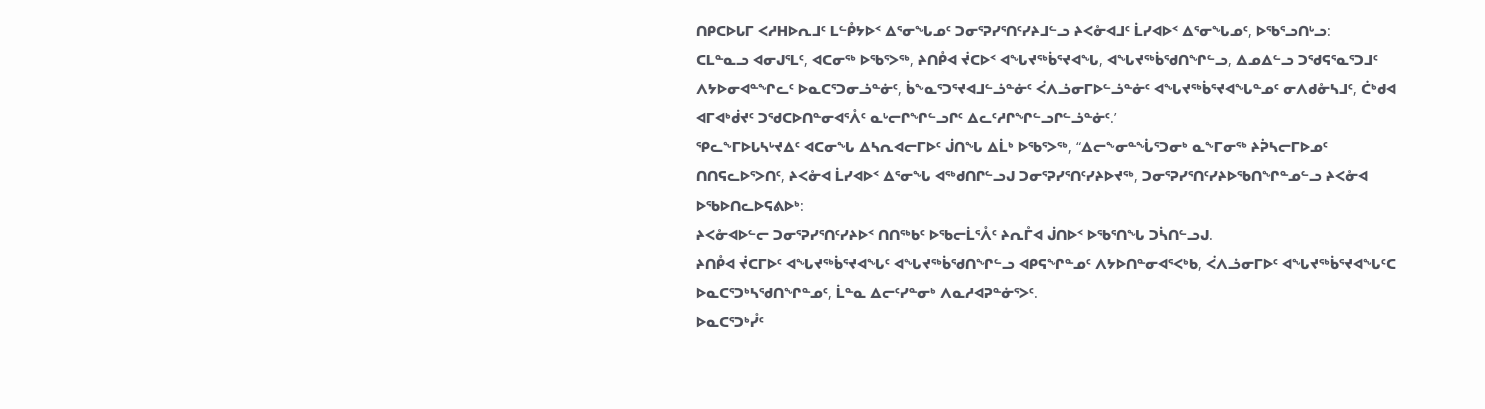ᑎᑭᑕᐅᒐᒥ ᐸᓱᕼᐅᕆᒧᑦ ᒪᓪᑬᔭᐅᑉ ᐃᕐᓂᖓᓄᑦ ᑐᓂᕐᕈᓯᕐᑎᑦᓯᔨᒧᓪᓗ ᔨᐸᓁᐊᒧᑦ ᒫᓯᐊᐅᑉ ᐃᕐᓂᖓᓄᑦ, ᐅᖃᕐᓗᑎᒡᓗ:
ᑕᒪᓐᓇᓗ ᐊᓂᒍᕐᒪᑦ, ᐊᑕᓂᖅ ᐅᖃᕐᐳᖅ, ᔨᑎᑬᐊ ᔫᑕᐅᑉ ᐊᖓᔪᖅᑳᕐᔪᐊᖓ, ᐊᖓᔪᖅᑳᖁᑎᖏᓪᓗ, ᐃᓄᐃᓪᓗ ᑐᖁᕋᕐᓇᕐᑐᒧᑦ ᐱᔭᐅᓂᐊᓐᖏᓚᑦ ᐅᓇᑕᕐᑐᓂᓘᓐᓃᑦ, ᑳᖕᓇᕐᑐᕐᔪᐊᒧᓪᓘᓐᓃᑦ ᐹᐱᓘᓂᒥᐅᓪᓘᓐᓃᑦ ᐊᖓᔪᖅᑳᕐᔪᐊᖓᓐᓄᑦ ᓂᐱᑯᓁᓴᒧᑦ, ᑖᒃᑯᐊ ᐊᒥᐊᒃᑰᔪᑦ ᑐᖁᑕᐅᑎᓐᓂᐊᕐᐰᑦ ᓇᒡᓕᒋᖏᓪᓗᒋᑦ ᐃᓚᑦᓱᒋᖏᓪᓗᒋᓪᓘᓐᓃᑦ.’
ᕿᓚᖕᒥᐅᒐᓴᒡᔪᐃᑦ ᐊᑕᓂᖓ ᐃᓴᕆᐊᓕᒥᐅᑦ ᒎᑎᖓ ᐃᒫᒃ ᐅᖃᕐᐳᖅ, “ᐃᓕᖕᓂᓐᖔᕐᑐᓂᒃ ᓇᖕᒥᓂᖅ ᔨᕉᓴᓕᒥᐅᓄᑦ ᑎᑎᕋᓚᐅᕐᐳᑎᑦ, ᔨᐸᓁᐊ ᒫᓯᐊᐅᑉ ᐃᕐᓂᖓ ᐊᖅᑯᑎᒋᓪᓗᒍ ᑐᓂᕐᕈᓯᕐᑎᑦᓯᔨᐅᔪᖅ, ᑐᓂᕐᕈᓯᕐᑎᑦᓯᔨᐅᖃᑎᖏᓐᓄᓪᓗ ᔨᐸᓁᐊ ᐅᖃᐅᑎᓚᐅᕋᕕᐅᒃ:
ᔨᐸᓁᐊᐅᓪᓕ ᑐᓂᕐᕈᓯᕐᑎᑦᓯᔨᐅᑉ ᑎᑎᖅᑲᑦ ᐅᖃᓕᒫᕐᐰᑦ ᔨᕆᒤᐊ ᒎᑎᐅᑉ ᐅᖃᕐᑎᖓ ᑐᓵᑎᓪᓗᒍ.
ᔨᑎᑬᐊ ᔫᑕᒥᐅᑦ ᐊᖓᔪᖅᑳᕐᔪᐊᖓᑦ ᐊᖓᔪᖅᑳᖁᑎᖏᓪᓗ ᐊᑭᕋᖏᓐᓄᑦ ᐱᔭᐅᑎᓐᓂᐊᕐᐸᒃᑲ, ᐹᐱᓘᓂᒥᐅᑦ ᐊᖓᔪᖅᑳᕐᔪᐊᖓᑦᑕ ᐅᓇᑕᕐᑐᒃᓴᖁᑎᖏᓐᓄᑦ, ᒫᓐᓇ ᐃᓕᑦᓯᓐᓂᒃ ᐱᓇᓱᐊᕈᓐᓃᕐᐳᑦ.
ᐅᓇᑕᕐᑐᒃᓮᑦ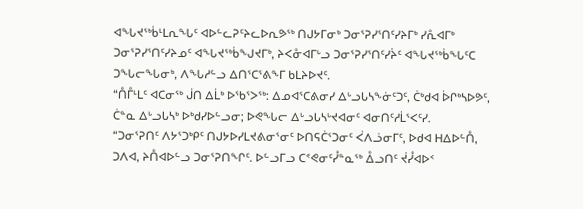ᐊᖓᔪᖅᑳᒻᒪᕆᖓᑦ ᐊᐅᓪᓚᕈᑦᔨᓚᐅᕆᕗᖅ ᑎᒍᔭᒥᓂᒃ ᑐᓂᕐᕈᓯᕐᑎᑦᓯᔨᒥᒃ ᓯᕅᐊᒥᒃ ᑐᓂᕐᕈᓯᕐᑎᑦᓯᔨᓄᑦ ᐊᖓᔪᖅᑳᖑᔪᒥᒃ, ᔨᐸᓁᐊᒥᒡᓗ ᑐᓂᕐᕈᓯᕐᑎᑦᓯᔩᑦ ᐊᖓᔪᖅᑳᖓᑦᑕ ᑐᖓᓕᖓᓂᒃ, ᐱᖓᓱᓪᓗ ᐃᑎᕐᑕᕐᕕᖕᒥ ᑲᒪᔨᐅᔪᑦ.
“ᑍᒤᒻᒪᑦ ᐊᑕᓂᖅ ᒎᑎ ᐃᒫᒃ ᐅᖃᕐᐳᖅ: ᐃᓄᐊᕐᑕᕕᓂᓯ ᐃᒡᓗᒐᓴᖕᓃᑦᑐᑦ, ᑖᒃᑯᐊ ᐆᒋᒃᓴᐅᕗᑦ, ᑖᓐᓇ ᐃᒡᓗᒐᓴᒃ ᐅᒃᑯᓯᐅᓪᓗᓂ; ᐅᕙᖓᓕ ᐃᒡᓗᒐᓴᒡᔪᐊᓂᑦ ᐊᓂᑎᑦᓱᒫᕐᐸᑦᓯ.
“ᑐᓂᕐᕈᑎᑦ ᐱᔭᕐᑐᒃᑭᑦ ᑎᒍᔭᐅᓯᒪᔪᕕᓂᕐᓂᑦ ᐅᑎᕋᑖᕐᑐᓂᑦ ᐹᐱᓘᓂᒥᑦ, ᐅᑯᐊ ᕼᐃᐅᓪᑍ, ᑐᐱᐊ, ᔨᑍᐊᐅᓪᓗ ᑐᓂᕐᕈᑎᖏᑦ. ᐅᓪᓗᒥᓗ ᑕᕝᕙᓂᑦᓮᓐᓇᖅ ᐂᓗᑎᑦ ᔫᓮᐊᐅᑉ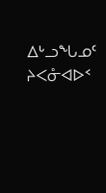ᐃᒡᓗᖓᓄᑦ ᔨᐸᓁᐊᐅᑉ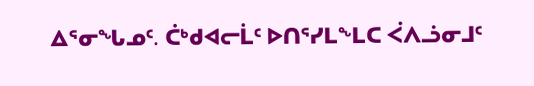ᐃᕐᓂᖓᓄᑦ. ᑖᒃᑯᐊᓕᒫᑦ ᐅᑎᕐᓯᒪᖕᒪᑕ ᐹᐱᓘᓂᒧᑦ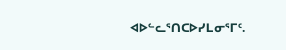ᐊᐅᓪᓚᕐᑎᑕᐅᓯᒪᓂᕐᒥᑦ.